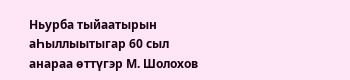Ньурба тыйаатырын аҺыллыытыгар 60 сыл анараа өттүгэр М. Шолохов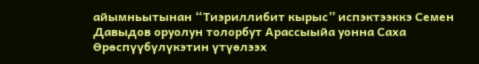айымньытынан “Тиэриллибит кырыс” испэктээккэ Семен Давыдов оруолун толорбут Арассыыйа уонна Саха Өрөспүүбүлүкэтин үтүөлээх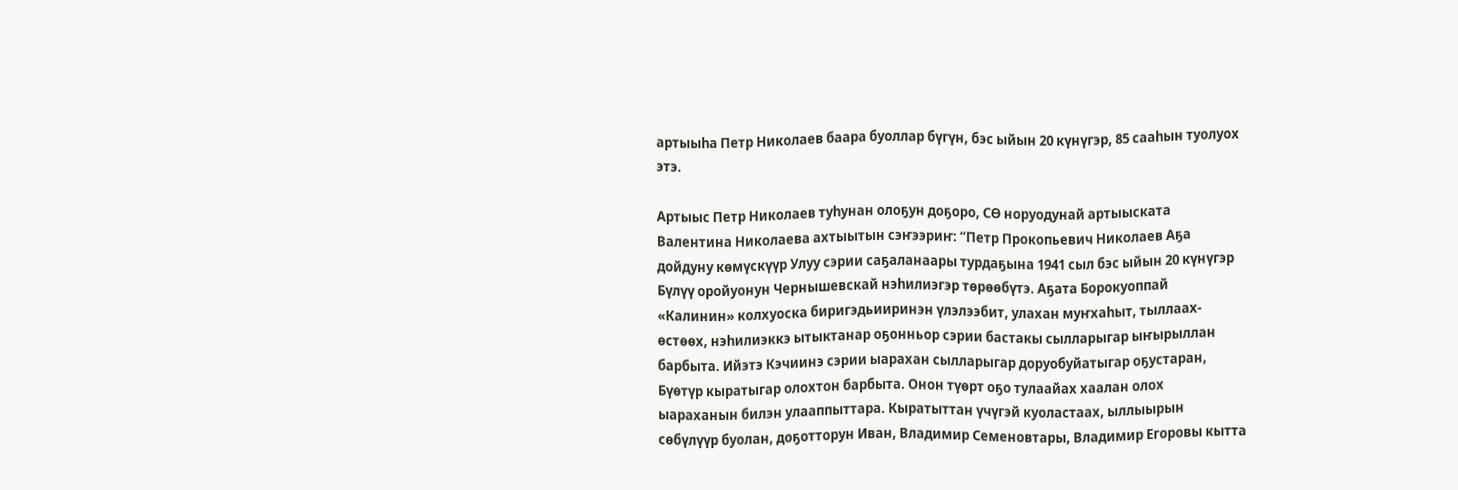артыыһа Петр Николаев баара буоллар бүгүн, бэс ыйын 20 күнүгэр, 85 сааһын туолуох этэ.

Артыыс Петр Николаев туһунан олоҕун доҕоро, СӨ норуодунай артыыската Валентина Николаева ахтыытын сэҥээриҥ: “Петр Прокопьевич Николаев Аҕа дойдуну көмүскүүр Улуу сэрии саҕаланаары турдаҕына 1941 сыл бэс ыйын 20 күнүгэр Бүлүү оройуонун Чернышевскай нэһилиэгэр төрөөбүтэ. Аҕата Борокуоппай «Калинин» колхуоска биригэдьииринэн үлэлээбит, улахан муҥхаһыт, тыллаах-өстөөх, нэһилиэккэ ытыктанар оҕонньор сэрии бастакы сылларыгар ыҥырыллан барбыта. Ийэтэ Кэчиинэ сэрии ыарахан сылларыгар доруобуйатыгар оҕустаран, Бүөтүр кыратыгар олохтон барбыта. Онон түөрт оҕо тулаайах хаалан олох ыараханын билэн улааппыттара. Кыратыттан үчүгэй куоластаах, ыллыырын сөбүлүүр буолан, доҕотторун Иван, Владимир Семеновтары, Владимир Егоровы кытта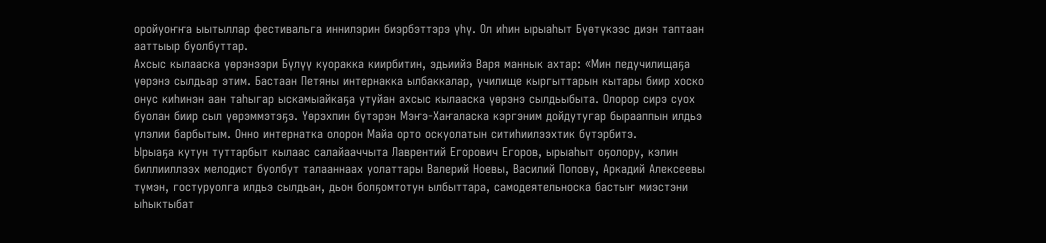оройуоҥҥа ыытыллар фестивальга иннилэрин биэрбэттэрэ үһү. Ол иһин ырыаһыт Бүөтүкээс диэн таптаан ааттыыр буолбуттар.
Ахсыс кылааска үөрэнээри Бүлүү куоракка киирбитин, эдьиийэ Варя маннык ахтар: «Мин педучилищаҕа үөрэнэ сылдьар этим. Бастаан Петяны интернакка ылбаккалар, училище кыргыттарын кытары биир хоско онус киһинэн аан таһыгар ыскамыайкаҕа утуйан ахсыс кылааска үөрэнэ сылдьыбыта. Олорор сирэ суох буолан биир сыл үөрэммэтэҕэ. Үөрэхпин бүтэрэн Мэҥэ-Хаҥаласка кэргэним дойдутугар бырааппын илдьэ үлэлии барбытым. Онно интернатка олорон Майа орто оскуолатын ситиһиилээхтик бүтэрбитэ.
Ырыаҕа кутун туттарбыт кылаас салайааччыта Лаврентий Егорович Егоров, ырыаһыт оҕолору, кэлин биллииллээх мелодист буолбут талааннаах уолаттары Валерий Ноевы, Василий Попову, Аркадий Алексеевы түмэн, гостуруолга илдьэ сылдьан, дьон болҕомтотун ылбыттара, самодеятельноска бастыҥ миэстэни ыһыктыбат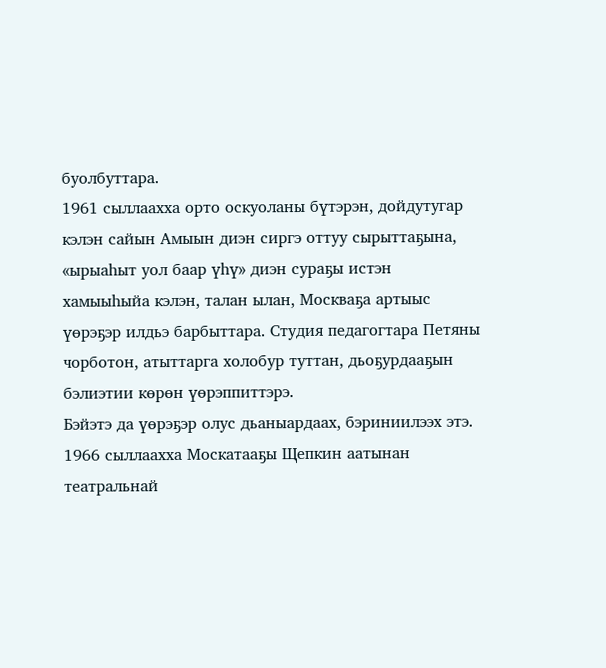буолбуттара.
1961 сыллаахха орто оскуоланы бүтэрэн, дойдутугар кэлэн сайын Амыын диэн сиргэ оттуу сырыттаҕына, «ырыаһыт уол баар үһү» диэн сураҕы истэн хамыыһыйа кэлэн, талан ылан, Москваҕа артыыс үөрэҕэр илдьэ барбыттара. Студия педагогтара Петяны чорботон, атыттарга холобур туттан, дьоҕурдааҕын бэлиэтии көрөн үөрэппиттэрэ.
Бэйэтэ да үөрэҕэр олус дьаныардаах, бэриниилээх этэ. 1966 сыллаахха Москатааҕы Щепкин аатынан театральнай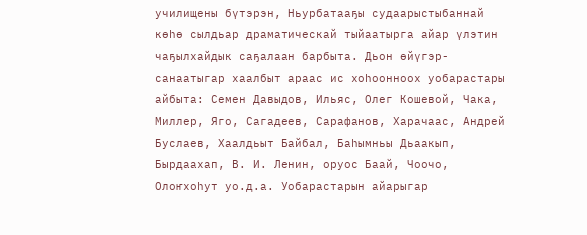училищены бүтэрэн, Ньурбатааҕы судаарыстыбаннай көһө сылдьар драматическай тыйаатырга айар үлэтин чаҕылхайдык саҕалаан барбыта. Дьон өйүгэр-санаатыгар хаалбыт араас ис хоһоонноох уобарастары айбыта: Семен Давыдов, Ильяс, Олег Кошевой, Чака, Миллер, Яго, Сагадеев, Сарафанов, Харачаас, Андрей Буслаев, Хаалдьыт Байбал, Баһымньы Дьаакып, Бырдаахап, В. И. Ленин, оруос Баай, Чоочо, Олоҥхоһут уо.д.а. Уобарастарын айарыгар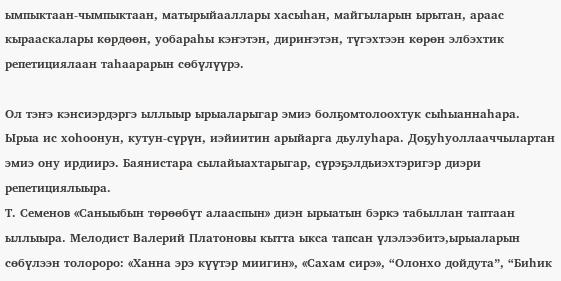ымпыктаан-чымпыктаан, матырыйааллары хасыһан, майгыларын ырытан, араас кырааскалары көрдөөн, уобараһы кэҥэтэн, дириҥэтэн, түгэхтээн көрөн элбэхтик репетициялаан таһаарарын сөбүлүүрэ.

Ол тэҥэ кэнсиэрдэргэ ыллыыр ырыаларыгар эмиэ болҕомтолоохтук сыһыаннаһара. Ырыа ис хоһоонун, кутун-сүрүн, иэйиитин арыйарга дьулуһара. Доҕуһуоллааччылартан эмиэ ону ирдиирэ. Баянистара сылайыахтарыгар, сүрэҕэлдьиэхтэригэр диэри репетициялыыра.
Т. Семенов «Саныыбын төрөөбүт алааспын» диэн ырыатын бэркэ табыллан таптаан ыллыыра. Мелодист Валерий Платоновы кытта ыкса тапсан үлэлээбитэ,ырыаларын сөбүлээн толороро: «Ханна эрэ күүтэр миигин», «Сахам сирэ», “Олонхо дойдута”, “Биһик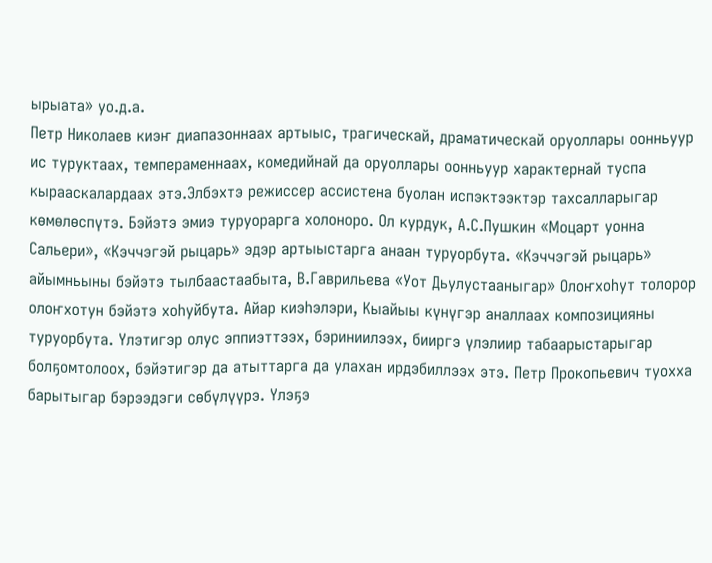ырыата» уо.д.а.
Петр Николаев киэҥ диапазоннаах артыыс, трагическай, драматическай оруоллары оонньуур ис туруктаах, темпераменнаах, комедийнай да оруоллары оонньуур характернай туспа кырааскалардаах этэ.Элбэхтэ режиссер ассистена буолан испэктээктэр тахсалларыгар көмөлөспүтэ. Бэйэтэ эмиэ туруорарга холоноро. Ол курдук, А.С.Пушкин «Моцарт уонна Сальери», «Кэччэгэй рыцарь» эдэр артыыстарга анаан туруорбута. «Кэччэгэй рыцарь» айымньыны бэйэтэ тылбаастаабыта, В.Гаврильева «Уот Дьулустааныгар» Олоҥхоһут толорор олоҥхотун бэйэтэ хоһуйбута. Айар киэһэлэри, Кыайыы күнүгэр аналлаах композицияны туруорбута. Үлэтигэр олус эппиэттээх, бэриниилээх, бииргэ үлэлиир табаарыстарыгар болҕомтолоох, бэйэтигэр да атыттарга да улахан ирдэбиллээх этэ. Петр Прокопьевич туохха барытыгар бэрээдэги сөбүлүүрэ. Үлэҕэ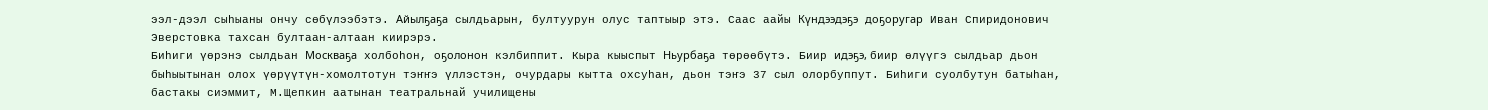ээл-дээл сыһыаны ончу сөбүлээбэтэ. Айылҕаҕа сылдьарын, бултуурун олус таптыыр этэ. Саас аайы Күндээдэҕэ доҕоругар Иван Спиридонович Эверстовка тахсан бултаан-алтаан киирэрэ.
Биһиги үөрэнэ сылдьан Москваҕа холбоһон, оҕолонон кэлбиппит. Кыра кыыспыт Ньурбаҕа төрөөбүтэ. Биир идэҕэ, биир өлүүгэ сылдьар дьон быһыытынан олох үөрүүтүн-хомолтотун тэҥҥэ үллэстэн, очурдары кытта охсуһан, дьон тэҥэ 37 сыл олорбуппут. Биһиги суолбутун батыһан, бастакы сиэммит, М.Щепкин аатынан театральнай училищены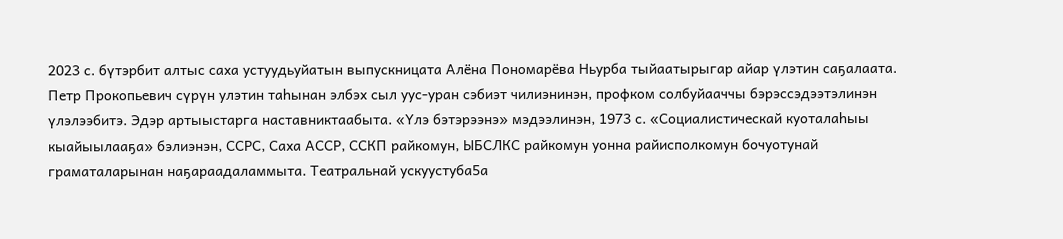2023 с. бүтэрбит алтыс саха устуудьуйатын выпускницата Алёна Пономарёва Ньурба тыйаатырыгар айар үлэтин саҕалаата.
Петр Прокопьевич сүрүн улэтин таһынан элбэх сыл уус-уран сэбиэт чилиэнинэн, профком солбуйааччы бэрэссэдээтэлинэн үлэлээбитэ. Эдэр артыыстарга наставниктаабыта. «Үлэ бэтэрээнэ» мэдээлинэн, 1973 с. «Социалистическай куоталаһыы кыайыылааҕа» бэлиэнэн, ССРС, Саха АССР, ССКП райкомун, ЫБСЛКС райкомун уонна райисполкомун бочуотунай граматаларынан наҕараадаламмыта. Театральнай ускуустуба5а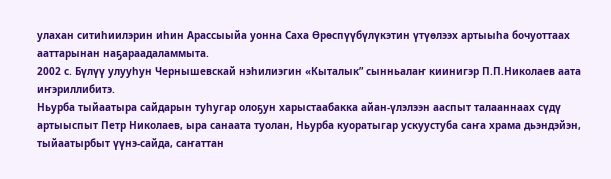улахан ситиһиилэрин иһин Арассыыйа уонна Саха Өрөспүүбүлүкэтин үтүөлээх артыыһа бочуоттаах ааттарынан наҕараадаламмыта.
2002 с. Бүлүү улууһун Чернышевскай нэһилиэгин «Кыталык” сынньалаҥ киинигэр П.П.Николаев аата иҥэриллибитэ.
Ньурба тыйаатыра сайдарын туһугар олоҕун харыстаабакка айан-үлэлээн ааспыт талааннаах сүдү артыыспыт Петр Николаев, ыра санаата туолан, Ньурба куоратыгар ускуустуба саҥа храма дьэндэйэн, тыйаатырбыт үүнэ-сайда, саҥаттан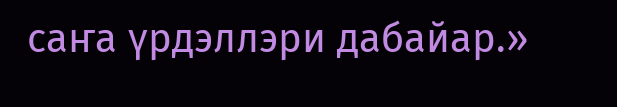саҥа үрдэллэри дабайар.»